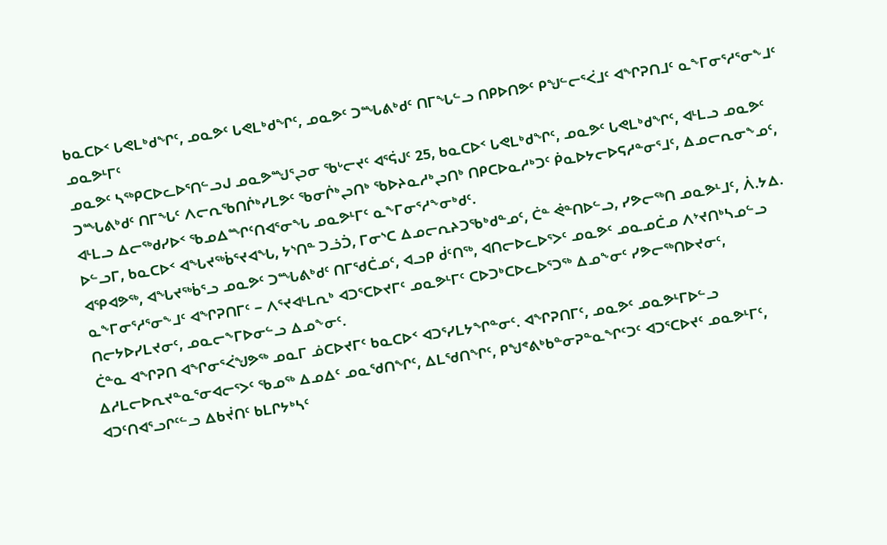ᑲᓇᑕᐅᑉ ᒐᕙᒪᒃᑯᖏᑦ, ᓄᓇᕗᑦ ᒐᕙᒪᒃᑯᖏᑦ, ᓄᓇᕗᑦ ᑐᙵᕕᒃᑯᑦ ᑎᒥᖓᓪᓗ ᑎᑭᐅᑎᕗᑦ ᑭᖑᓪᓕᕐᐹᒧᑦ ᐊᖏᕈᑎᒧᑦ ᓇᖕᒥᓂᕐᓱᕐᓂᖕᒧᑦ ᓄᓇᕗᒻᒥᑦ
ᓄᓇᕗᑦ ᓴᖅᑭᑕᐅᓚᐅᕐᑎᓪᓗᒍ ᓄᓇᕗᙳᕐᖢᓂ ᖃᒡᓕᔪᑦ ᐊᕐᕌᒍᑦ 25, ᑲᓇᑕᐅᑉ ᒐᕙᒪᒃᑯᖏᑦ, ᓄᓇᕗᑦ ᒐᕙᒪᒃᑯᖏᑦ, ᐊᒻᒪᓗ ᓄᓇᕗᑦ ᑐᙵᕕᒃᑯᑦ ᑎᒥᖓᑦ ᐱᓕᕆᖃᑎᒌᒃᓯᒪᕗᑦ ᖃᓂᒌᒃᖢᑎᒃ ᖃᐅᔨᓇᓱᒃᖢᑎᒃ ᑎᑭᑕᐅᓇᓱᒃᑐᑦ ᑮᓇᐅᔭᓕᐅᕋᓱᓐᓂᕐᒧᑦ, ᐃᓄᓕᕆᓂᖕᓄᑦ, ᐊᒻᒪᓗ ᐃᓕᖅᑯᓯᐅᑉ ᖃᓄᐃᙱᑦᑎᐊᕐᓂᖓ ᓄᓇᕗᒻᒥᑦ ᓇᖕᒥᓂᕐᓱᖕᓂᒃᑯᑦ.
ᐅᓪᓗᒥ, ᑲᓇᑕᐅᑉ ᐊᖓᔪᖅᑳᕐᔪᐊᖓ, ᔭᔅᑎᓐ ᑐᓘᑑ, ᒥᓂᔅᑕ ᐃᓄᓕᕆᔨᑐᖃᒃᑯᓐᓄᑦ, ᑖᓐ ᕚᓐᑎᐅᓪᓗ, ᓯᕗᓕᖅᑎ ᓄᓇᕗᒻᒧᑦ, ᐲ.ᔭᐃ. ᐊᕿᐊᕗᖅ, ᐊᖓᔪᖅᑳᕐᓗ ᓄᓇᕗᑦ ᑐᙵᕕᒃᑯᑦ ᑎᒥᖁᑖᓄᑦ, ᐊᓗᑭ ᑰᑦᑎᖅ, ᐊᑎᓕᐅᓚᐅᕐᐳᑦ ᓄᓇᕗᑦ ᓄᓇᓄᑖᓄ ᐱᔾᔪᑎᒃᓴᓄᓪᓗ ᓇᖕᒥᓂᕐᓱᕐᓂᖕᒧᑦ ᐊᖏᕈᑎᒥᑦ − ᐱᕐᔪᐊᒻᒪᕆᒃ ᐊᑐᕐᑕᐅᔪᒥᑦ ᓄᓇᕗᒻᒥᑦ ᑕᐅᑐᒃᑕᐅᓚᐅᕐᑐᖅ ᐃᓄᖕᓂᑦ ᓯᕗᓕᖅᑎᐅᔪᓂᑦ, ᑎᓕᔭᐅᓯᒪᔪᓂᑦ, ᓄᓇᓕᖕᒥᐅᓂᓪᓗ ᐃᓄᖕᓂᑦ.
ᑖᓐᓇ ᐊᖏᕈᑎ ᐊᖏᓂᕐᐹᖑᕗᖅ ᓄᓇᒥ ᓅᑕᐅᔪᒥᑦ ᑲᓇᑕᐅᑉ ᐊᑐᕐᓯᒪᔭᖏᓐᓂᑦ. ᐊᖏᕈᑎᒥᑦ, ᓄᓇᕗᑦ ᓄᓇᕗᒻᒥᐅᓪᓗ ᐃᓱᒪᓕᐅᕆᔪᓐᓇᕐᓂᐊᓕᕐᐳᑦ ᖃᓄᖅ ᐃᓄᐃᑦ ᓄᓇᖁᑎᖏᑦ, ᐃᒪᖁᑎᖏᑦ, ᑭᖑᕝᕕᒃᑲᓐᓂᕈᓐᓇᖏᑦᑐᑦ ᐊᑐᕐᑕᐅᔪᑦ ᓄᓇᕗᒻᒥᑦ, ᐊᑐᑦᑎᐊᕐᓗᒋᑦᓪᓗ ᐃᑲᔫᑎᑦ ᑲᒪᒋᔭᒃᓴᑦ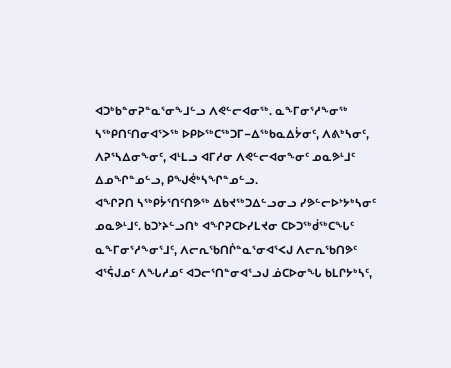ᐊᑐᒃᑲᓐᓂᕈᓐᓇᕐᓂᖕᒧᓪᓗ ᐱᕙᓪᓕᐊᓂᖅ. ᓇᖕᒥᓂᕐᓱᖕᓂᖅ ᓴᖅᑭᑎᑦᑎᓂᐊᕐᐳᖅ ᐅᑭᐅᖅᑕᖅᑐᒥ−ᐃᖅᑲᓇᐃᔮᓂᑦ, ᐱᕕᒃᓴᓂᑦ, ᐱᕈᕐᓴᐃᓂᖕᓂᑦ, ᐊᒻᒪᓗ ᐊᒥᓱᓂ ᐱᕙᓪᓕᐊᓂᖕᓂᑦ ᓄᓇᕗᒻᒧᑦ ᐃᓄᖏᓐᓄᓪᓗ, ᑭᖑᕚᒃᓴᖏᓐᓄᓪᓗ.
ᐊᖏᕈᑎ ᓴᖅᑭᔮᕐᑎᑦᑎᕗᖅ ᐃᑲᔪᖅᑐᐃᓪᓗᓂᓗ ᓯᕗᓪᓕᐅᔾᔭᒃᓴᓂᑦ ᓄᓇᕗᒻᒧᑦ. ᑲᑐᔾᔨᓪᓗᑎᒃ ᐊᖏᕈᑕᐅᓯᒪᔪᓂ ᑕᐅᑐᖅᑰᖅᑕᖓᑦ ᓇᖕᒥᓂᕐᓱᖕᓂᕐᒧᑦ, ᐱᓕᕆᖃᑎᒌᓐᓇᕐᓂᐊᕐᐸᒍ ᐱᓕᕆᖃᑎᕗᑦ ᐊᕐᕌᒍᓄᑦ ᐱᖓᓱᓄᑦ ᐊᑐᓕᕐᑎᓐᓂᐊᕐᓗᒍ ᓅᑕᐅᓂᖓ ᑲᒪᒋᔭᒃᓴᑦ,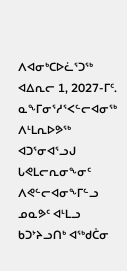ᐱᐊᓂᒃᑕᐅᓛᕐᑐᖅ ᐊᐃᕆᓕ 1, 2027-ᒥᑦ.
ᓇᖕᒥᓂᕐᓱᕐᐸᓪᓕᐊᓂᖅ ᐱᒻᒪᕆᐅᕗᖅ ᐊᑐᕐᓂᐊᕐᓗᒍ ᒐᕙᒪᓕᕆᓂᖕᓂᑦ ᐱᕙᓪᓕᐊᓂᖕᒥᓪᓗ ᓄᓇᕗᑦ ᐊᒻᒪᓗ ᑲᑐᔾᔨᓗᑎᒃ ᐊᖅᑯᑖᓂ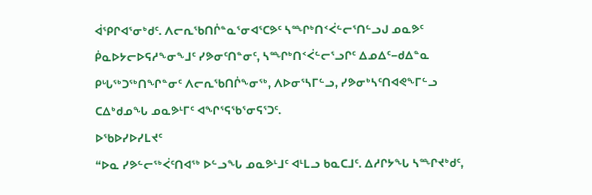ᐋᕿᒋᐊᕐᓂᒃᑯᑦ. ᐱᓕᕆᖃᑎᒌᓐᓇᕐᓂᐊᕐᑕᕗᑦ ᓴᙱᒃᑎᑉᐹᓪᓕᕐᑎᓪᓗᒍ ᓄᓇᕗᑦ ᑮᓇᐅᔭᓕᐅᕋᓱᖕᓂᖕᒧᑦ ᓯᕗᓂᑦᑎᓐᓂᑦ, ᓴᙱᒃᑎᑉᐹᓪᓕᕐᓗᒋᑦ ᐃᓄᐃᑦ−ᑯᐃᓐᓇ ᑭᒡᒐᖅᑐᖅᑎᖏᓐᓂᑦ ᐱᓕᕆᖃᑎᒌᖕᓂᖅ, ᐱᐅᓂᕐᓴᒥᓪᓗ, ᓯᕗᓂᒃᓴᑦᑎᐊᕙᖕᒥᓪᓗ ᑕᐃᒃᑯᓄᖓ ᓄᓇᕗᒻᒥᑦ ᐊᖏᕐᕋᖃᕐᓂᕋᕐᑐᑦ.
ᐅᖃᐅᓯᐅᓯᒪᔪᑦ
“ᐅᓇ ᓯᕗᓪᓕᖅᐹᑦᑎᐊᖅ ᐅᓪᓗᖓ ᓄᓇᕗᒻᒧᑦ ᐊᒻᒪᓗ ᑲᓇᑕᒧᑦ. ᐃᓱᒋᔭᖓ ᓴᙱᔪᒃᑯᑦ,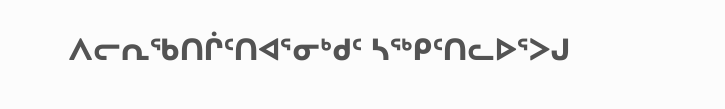ᐱᓕᕆᖃᑎᒌᑦᑎᐊᕐᓂᒃᑯᑦ ᓴᖅᑭᑦᑎᓚᐅᕐᐳᒍ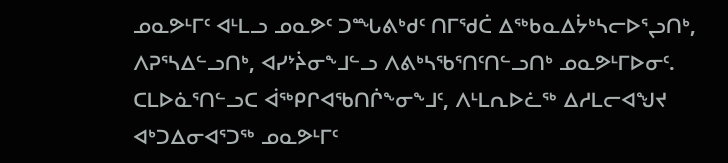ᓄᓇᕗᒻᒥᑦ ᐊᒻᒪᓗ ᓄᓇᕗᑦ ᑐᙵᕕᒃᑯᑦ ᑎᒥᖁᑖ ᐃᖅᑲᓇᐃᔮᒃᓴᓕᐅᕐᖢᑎᒃ, ᐱᕈᕐᓴᐃᓪᓗᑎᒃ, ᐊᓯᔾᔩᓂᖕᒧᓪᓗ ᐱᕕᒃᓴᖃᕐᑎᑦᑎᓪᓗᑎᒃ ᓄᓇᕗᒻᒥᐅᓂᑦ. ᑕᒪᐅᓈᕐᑎᓪᓗᑕ ᐋᖅᑭᒋᐊᖃᑎᒌᖕᓂᖕᒧᑦ, ᐱᒻᒪᕆᐅᓛᖅ ᐃᓱᒪᓕᐊᖑᔪ ᐊᒃᑐᐃᓂᐊᕐᑐᖅ ᓄᓇᕗᒻᒥᑦ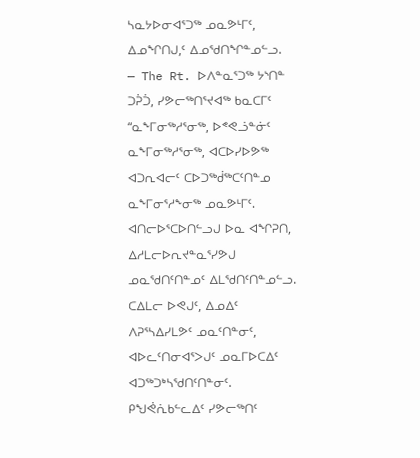ᓴᓇᔭᐅᓂᐊᕐᑐᖅ ᓄᓇᕗᒻᒥᑦ, ᐃᓄᖏᑎᒍ,ᑦ ᐃᓄᖁᑎᖏᓐᓄᓪᓗ.
— The Rt. ᐅᐱᓐᓇᕐᑐᖅ ᔭᔅᑎᓐ ᑐᕉᑑ, ᓯᕗᓕᖅᑎᕐᔪᐊᖅ ᑲᓇᑕᒥᑦ
“ᓇᖕᒥᓂᖅᓱᕐᓂᖅ, ᐅᕝᕙᓘᓐᓃᑦ ᓇᖕᒥᓂᖅᓱᕐᓂᖅ, ᐊᑕᐅᓯᐅᕗᖅ ᐊᑐᕆᐊᓕᑦ ᑕᐅᑐᖅᑰᖅᑕᑦᑎᓐᓄ ᓇᖕᒥᓂᕐᓱᖕᓂᖅ ᓄᓇᕗᒻᒥᑦ. ᐊᑎᓕᐅᕐᑕᐅᑎᓪᓗᒍ ᐅᓇ ᐊᖏᕈᑎ, ᐃᓱᒪᓕᐅᕆᔪᓐᓇᕐᓯᕗᒍ ᓄᓇᖁᑎᑦᑎᓐᓄᑦ ᐃᒪᖁᑎᑦᑎᓐᓄᓪᓗ. ᑕᐃᒪᓕ ᐅᕙᒍᑦ, ᐃᓄᐃᑦ ᐱᕈᕐᓴᐃᓯᒪᕗᑦ ᓄᓇᑦᑎᓐᓂᑦ, ᐊᐅᓚᑦᑎᓂᐊᕐᐳᒍᑦ ᓄᓇᒥᐅᑕᐃᑦ ᐊᑐᖅᑐᒃᓴᖁᑎᑦᑎᓐᓂᑦ. ᑭᖑᕚᕇᑲᓪᓚᐃᑦ ᓯᕗᓕᖅᑎᑦ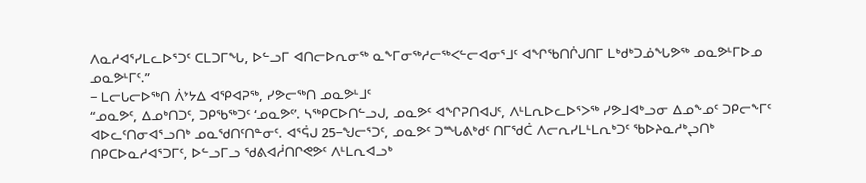ᐱᓇᓱᐊᕐᓯᒪᓚᐅᕐᑐᑦ ᑕᒪᑐᒥᖓ, ᐅᓪᓗᒥ ᐊᑎᓕᐅᕆᓂᖅ ᓇᖕᒥᓂᖅᓱᓕᖅᐸᓪᓕᐊᓂᕐᒧᑦ ᐊᖏᖃᑎᒌᒍᑎᒥ ᒪᒃᑯᒃᑐᓅᖓᕗᖅ ᓄᓇᕗᒻᒥᐅᓄ ᓄᓇᕗᒻᒥᑦ.”
− ᒪᓕᒐᓕᐅᖅᑎ ᐲᔾᔭᐃ ᐊᕿᐊᕈᖅ, ᓯᕗᓕᖅᑎ ᓄᓇᕗᒻᒧᑦ
“ᓄᓇᕗᑦ, ᐃᓄᒃᑎᑐᑦ, ᑐᑭᖃᖅᑐᑦ ‘ᓄᓇᕗᑦ’. ᓴᖅᑭᑕᐅᑎᓪᓗᒍ, ᓄᓇᕗᑦ ᐊᖏᕈᑎᐊᒍᑦ, ᐱᒻᒪᕆᐅᓚᐅᕐᐳᖅ ᓯᕗᒧᐊᒃᓗᓂ ᐃᓄᖕᓄᑦ ᑐᑭᓕᖕᒥᑦ ᐊᐅᓚᑦᑎᓂᐊᕐᓗᑎᒃ ᓄᓇᖁᑎᑦᑎᓐᓂᑦ. ᐊᕐᕌᒍ 25−ᖑᓕᕐᑐᑦ, ᓄᓇᕗᑦ ᑐᙵᕕᒃᑯᑦ ᑎᒥᖁᑖ ᐱᓕᕆᓯᒪᒻᒪᕆᒃᑐᑦ ᖃᐅᔨᓇᓱᒃᖢᑎᒃ ᑎᑭᑕᐅᓇᓱᐊᕐᑐᒥᑦ, ᐅᓪᓗᒥᓗ ᖁᕕᐊᓲᑎᒋᕙᕗᑦ ᐱᒻᒪᕆᐊᓗᒃ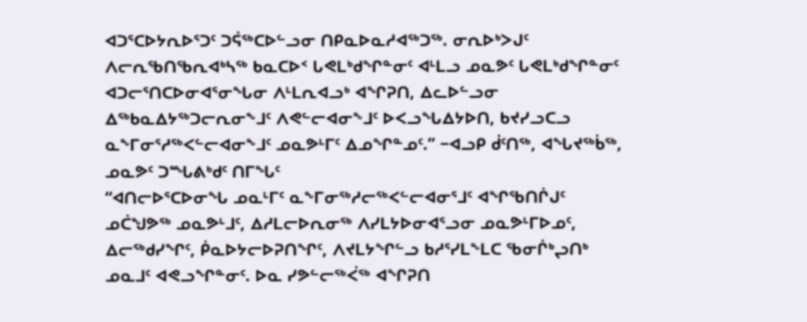ᐊᑐᕐᑕᐅᔭᕆᐅᕐᑐᑦ ᑐᕌᖅᑕᐅᓪᓗᓂ ᑎᑭᓇᐅᓇᓱᐊᖅᑐᖅ. ᓂᕆᐅᒃᐳᒍᑦ ᐱᓕᕆᖃᑎᖃᕆᐊᒃᓴᖅ ᑲᓇᑕᐅᑉ ᒐᕙᒪᒃᑯᖏᓐᓂᑦ ᐊᒻᒪᓗ ᓄᓇᕗᑦ ᒐᕙᒪᒃᑯᖏᓐᓂᑦ ᐊᑐᓕᕐᑎᑕᐅᓂᐊᕐᓂᖓᓂ ᐱᒻᒪᕆᐊᓗᒃ ᐊᖏᕈᑎ, ᐃᓚᐅᓪᓗᓂ ᐃᖅᑲᓇᐃᔭᖅᑐᓕᕆᓂᖕᒧᑦ ᐱᕙᓪᓕᐊᓂᖕᒧᑦ ᐅᐸᓗᖓᐃᔭᐅᑎ, ᑲᔪᓯᓗᑕᓗ ᓇᖕᒥᓂᕐᓱᖅᐸᓪᓕᐊᓂᖕᒧᑦ ᓄᓇᕗᒻᒥᑦ ᐃᓄᖏᓐᓄᑦ.” −ᐊᓗᑭ ᑰᑦᑎᖅ, ᐊᖓᔪᖅᑳᖅ, ᓄᓇᕗᑦ ᑐᙵᕕᒃᑯᑦ ᑎᒥᖓᑦ
“ᐊᑎᓕᐅᕐᑕᐅᓂᖓ ᓄᓇᒻᒥᑦ ᓇᖕᒥᓂᖅᓱᓕᖅᐸᓪᓕᐊᓂᕐᒧᑦ ᐊᖏᖃᑎᒌᒍᑦ ᓄᑖᖑᕗᖅ ᓄᓇᕗᒻᒧᑦ, ᐃᓱᒪᓕᐅᕆᓂᖅ ᐱᓯᒪᔭᐅᓂᐊᕐᓗᓂ ᓄᓇᕗᒻᒥᐅᓄᑦ, ᐃᓕᖅᑯᓯᖏᑦ, ᑮᓇᐅᔭᓕᐅᕈᑎᖏᑦ, ᐱᔪᒪᔭᖏᓪᓗ ᑲᓱᕐᓯᒪᖕᒪᑕ ᖃᓂᒌᒃᖢᑎᒃ ᓄᓇᒧᑦ ᐊᕙᓗᖏᓐᓂᑦ. ᐅᓇ ᓯᕗᓪᓕᖅᐹᖅ ᐊᖏᕈᑎ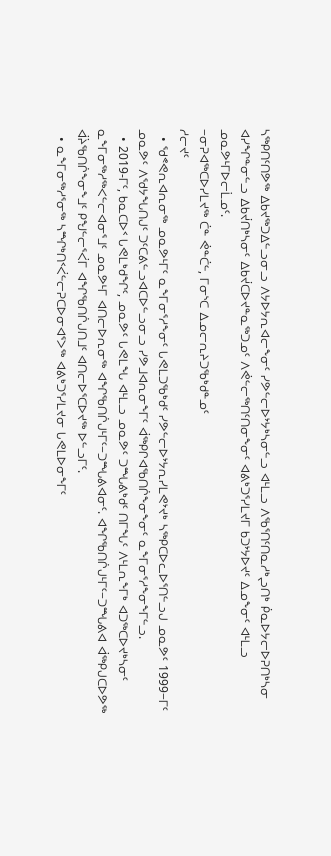ᓴᖅᑭᑎᑦᑎᕗᖅ ᐃᑲᔪᖅᑐᐃᓪᓗᓂᓗ ᐱᔭᐅᔭᕆᐊᓕᖕᓂᑦ ᓯᕗᓪᓕᐅᔾᔭᒃᓴᓂᓪᓗ ᐊᒻᒪᓗ ᐱᖃᕐᑎᑦᑎᓇᓱᒃᖢᑎᒃ ᑮᓇᐅᔭᓕᐅᕈᑎᒃᓴᓂ ᐊᓯᖏᓐᓂᓪᓗ ᐃᑲᔫᑎᒃᓴᓂᑦ ᐃᑲᔫᑕᐅᔪᓐᓇᖅᑐᓄᑦ ᐱᕚᓪᓕᖅᑎᑦᑎᓂᖕᓂᑦ ᐊᕕᒃᑐᕐᓯᒪᔪᒥ ᑲᑐᔾᔭᐅᔪᑦ ᐃᓄᖕᓂᑦ ᐊᒻᒪᓗ ᓄᓇᕗᒻᒥᐅᓕᒫᓄᑦ.
−ᓂᕈᐊᖅᑕᐅᓯᒪᔪᖅ ᑖᓐ ᕚᓐᑖᓪ, ᒥᓂᔅᑕ ᐃᓄᓕᕆᔨᑐᖃᒃᑯᓐᓄᑦ
ᓱᓕᔪᑦ
  • ᖁᕝᕙᕆᐊᕆᓂᖅ ᓄᓇᕗᒻᒥᑦ ᓇᖕᒥᓂᕐᓱᖕᓂᑦ ᒐᕙᒪᑐᖃᒃᑯᑦ ᓯᕗᓪᓕᐅᔾᔭᕆᓯᒪᕙᔾᔪᒃ ᓴᖅᑭᑕᐅᓚᐅᕐᑎᓪᓗᒍ ᓄᓇᕗᑦ 1999−ᒥᑦ ᓄᓇᕗᑦ ᐱᖁᔭᖓᑎᒍᑦ ᑐᑦᑕᕕᓪᓗᐊᑕᐅᓪᓗᓂᓗ ᓯᕗᒧᐊᕆᓂᖕᒥᑦ ᐋᖅᑭᒋᐊᖃᑎᒌᖕᓂᖕᓂᑦ ᓇᖕᒥᓂᕐᓱᖕᓂᖕᒥᓪᓗ.
  • 2019-ᒥᑦ, ᑲᓇᑕᐅᑉ ᒐᕙᒪᒃᑯᖏᑦ, ᓄᓇᕗᑦ ᒐᕙᒪᖓ ᐊᒻᒪᓗ ᓄᓇᕗᑦ ᑐᙵᕕᒃᑯᑦ ᑎᒥᖓᑦ ᐱᒻᒪᕆᖕᒥᒃ ᐊᑐᖅᑕᐅᔪᒃᓴᓂᑦ ᓇᖕᒥᓂᖅᓱᖅᐸᓪᓕᐊᓂᕐᒧᑦ ᓄᓇᕗᒻᒥ ᐊᑎᓕᐅᕆᓂᖅ ᐊᖏᖃᑎᒌᒍᒻᒥᑦ−ᑐᙵᕕᐊᓂᑦ. ᐊᖏᖃᑎᒌᒍᒻᒥᑦ−ᑐᙵᕕᐊ ᐋᖅᑭᒍᑕᐅᕗᖅ ᐋᔩᖃᑎᒌᖕᓂᖕᒧᑦ ᑭᖑᓪᓕᕐᐹᒥ ᐊᖏᖃᑎᒌᒍᑎᒧᑦ ᐊᑎᓕᐅᕐᑕᐅᔪᖅ ᐅᓪᓗᒥᑦ.
  • ᓇᖕᒥᓂᖅᓱᕐᓂᖅ ᓴᙱᒃᑎᑉᐹᓪᓕᕈᑕᐅᓂᐊᕐᐳᖅ ᐊᕕᒃᑐᕐᓯᒪᔪᓂ ᒐᕙᒪᐅᓂᖕᒥᑦ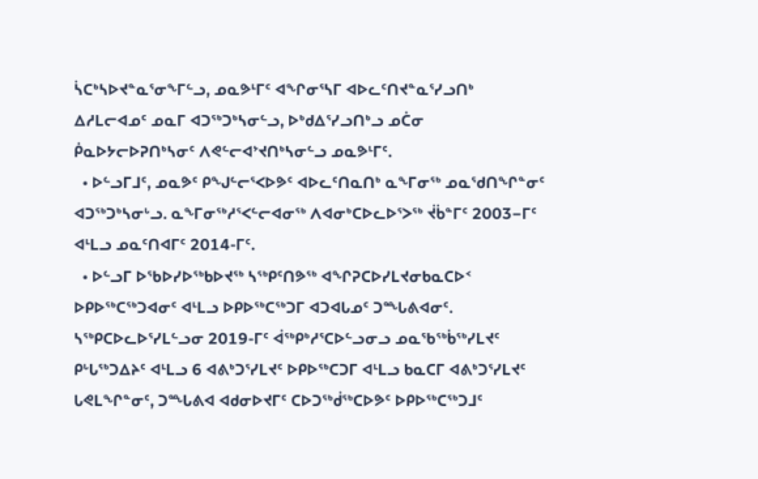ᓵᑕᒃᓴᐅᔪᓐᓇᕐᓂᖕᒥᓪᓗ, ᓄᓇᕗᒻᒥᑦ ᐊᖏᓂᕐᓴᒥ ᐊᐅᓚᑦᑎᔪᓐᓇᕐᓯᓗᑎᒃ ᐃᓱᒪᓕᐊᓄᑦ ᓄᓇᒥ ᐊᑐᖅᑐᒃᓴᓂᓪᓗ, ᐅᒃᑯᐃᕐᓯᓗᑎᒃᓗ ᓄᑖᓂ ᑮᓇᐅᔭᓕᐅᕈᑎᒃᓴᓂᑦ ᐱᕙᓪᓕᐊᔾᔪᑎᒃᓴᓂᓪᓗ ᓄᓇᕗᒻᒥᑦ.
  • ᐅᓪᓗᒥᒧᑦ, ᓄᓇᕗᑦ ᑭᖑᓪᓕᕐᐸᐅᕗᑦ ᐊᐅᓚᑦᑎᓇᑎᒃ ᓇᖕᒥᓂᖅ ᓄᓇᖁᑎᖏᓐᓂᑦ ᐊᑐᖅᑐᒃᓴᓂᒡᓗ. ᓇᖕᒥᓂᖅᓱᕐᐸᓪᓕᐊᓂᖅ ᐱᐊᓂᒃᑕᐅᓚᐅᕐᐳᖅ ᔫᑳᓐᒥᑦ 2003−ᒥᑦ ᐊᒻᒪᓗ ᓄᓇᑦᑎᐊᒥᑦ 2014-ᒥᑦ.
  • ᐅᓪᓗᒥ ᐅᖃᐅᓯᐅᖅᑲᐅᔪᖅ ᓴᖅᑭᑦᑎᕗᖅ ᐊᖏᕈᑕᐅᓯᒪᔪᓂᑲᓇᑕᐅᑉ ᐅᑭᐅᖅᑕᖅᑐᐊᓂᑦ ᐊᒻᒪᓗ ᐅᑭᐅᖅᑕᖅᑐᒥ ᐊᑐᐊᒐᓄᑦ ᑐᙵᕕᐊᓂᑦ. ᓴᖅᑭᑕᐅᓚᐅᕐᓯᒪᓪᓗᓂ 2019-ᒥᑦ ᐋᖅᑭᒃᓱᕐᑕᐅᓪᓗᓂᓗ ᓄᓇᖃᖅᑳᖅᓯᒪᔪᑦ ᑭᒡᒐᖅᑐᐃᔨᑦ ᐊᒻᒪᓗ 6 ᐊᕕᒃᑐᕐᓯᒪᔪᑦ ᐅᑭᐅᖅᑕᑐᒥ ᐊᒻᒪᓗ ᑲᓇᑕᒥ ᐊᕕᒃᑐᕐᓯᒪᔪᑦ ᒐᕙᒪᖏᓐᓂᑦ, ᑐᙵᕕᐊ ᐊᑯᓂᐅᔪᒥᑦ ᑕᐅᑐᖅᑰᖅᑕᐅᕗᑦ ᐅᑭᐅᖅᑕᖅᑐᒧᑦ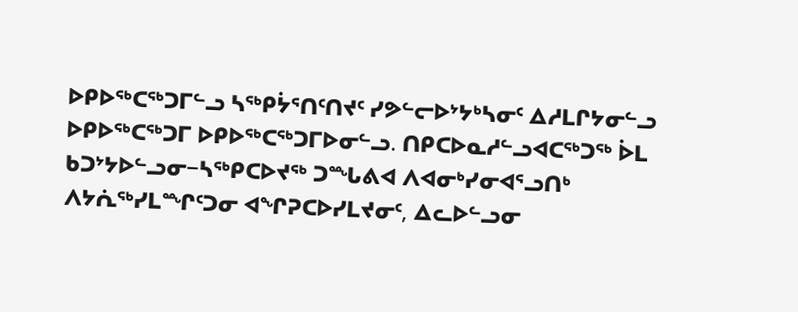ᐅᑭᐅᖅᑕᖅᑐᒥᓪᓗ ᓴᖅᑭᔮᕐᑎᑦᑎᔪᑦ ᓯᕗᓪᓕᐅᔾᔭᒃᓴᓂᑦ ᐃᓱᒪᒋᔭᓂᓪᓗ ᐅᑭᐅᖅᑕᖅᑐᒥ ᐅᑭᐅᖅᑕᖅᑐᒥᐅᓂᓪᓗ. ᑎᑭᑕᐅᓇᓱᓪᓗᐊᑕᖅᑐᖅ ᐆᒪ ᑲᑐᔾᔭᐅᓪᓗᓂ−ᓴᖅᑭᑕᐅᔪᖅ ᑐᙵᕕᐊ ᐱᐊᓂᒃᓯᓂᐊᕐᓗᑎᒃ ᐱᔭᕇᖅᓯᒪᙱᑦᑐᓂ ᐊᖏᕈᑕᐅᓯᒪᔪᓂᑦ, ᐃᓚᐅᓪᓗᓂ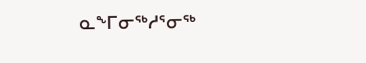ᓇᖕᒥᓂᖅᓱᕐᓂᖅ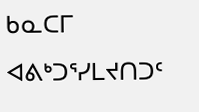ᑲᓇᑕᒥ ᐊᕕᒃᑐᕐᓯᒪᔪᑎᑐᑦ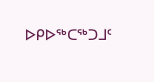ᐅᑭᐅᖅᑕᖅᑐᒧᑦ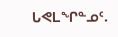ᒐᕙᒪᖏᓐᓄᑦ.